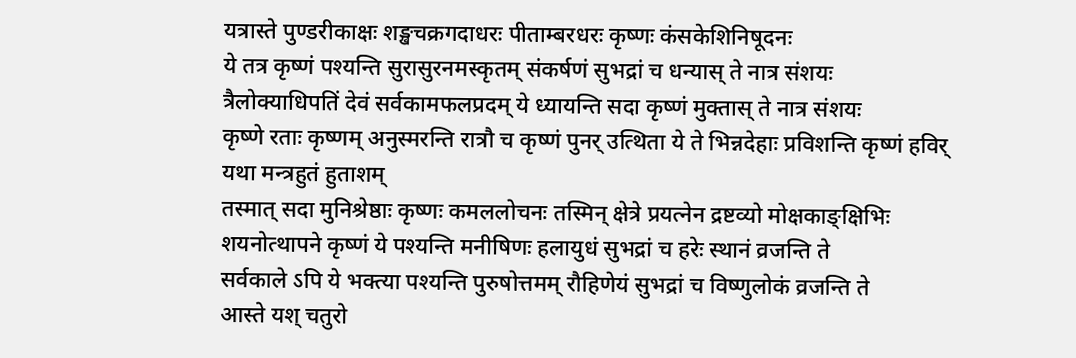यत्रास्ते पुण्डरीकाक्षः शङ्खचक्रगदाधरः पीताम्बरधरः कृष्णः कंसकेशिनिषूदनः
ये तत्र कृष्णं पश्यन्ति सुरासुरनमस्कृतम् संकर्षणं सुभद्रां च धन्यास् ते नात्र संशयः
त्रैलोक्याधिपतिं देवं सर्वकामफलप्रदम् ये ध्यायन्ति सदा कृष्णं मुक्तास् ते नात्र संशयः
कृष्णे रताः कृष्णम् अनुस्मरन्ति रात्रौ च कृष्णं पुनर् उत्थिता ये ते भिन्नदेहाः प्रविशन्ति कृष्णं हविर् यथा मन्त्रहुतं हुताशम्
तस्मात् सदा मुनिश्रेष्ठाः कृष्णः कमललोचनः तस्मिन् क्षेत्रे प्रयत्नेन द्रष्टव्यो मोक्षकाङ्क्षिभिः
शयनोत्थापने कृष्णं ये पश्यन्ति मनीषिणः हलायुधं सुभद्रां च हरेः स्थानं व्रजन्ति ते
सर्वकाले ऽपि ये भक्त्या पश्यन्ति पुरुषोत्तमम् रौहिणेयं सुभद्रां च विष्णुलोकं व्रजन्ति ते
आस्ते यश् चतुरो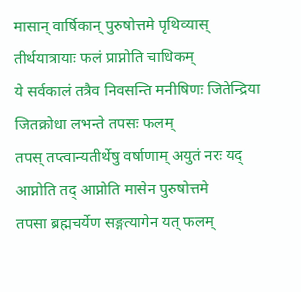मासान् वार्षिकान् पुरुषोत्तमे पृथिव्यास् तीर्थयात्रायाः फलं प्राप्नोति चाधिकम्
ये सर्वकालं तत्रैव निवसन्ति मनीषिणः जितेन्द्रिया जितक्रोधा लभन्ते तपसः फलम्
तपस् तप्त्वान्यतीर्थेषु वर्षाणाम् अयुतं नरः यद् आप्नोति तद् आप्नोति मासेन पुरुषोत्तमे
तपसा ब्रह्मचर्येण सङ्गत्यागेन यत् फलम्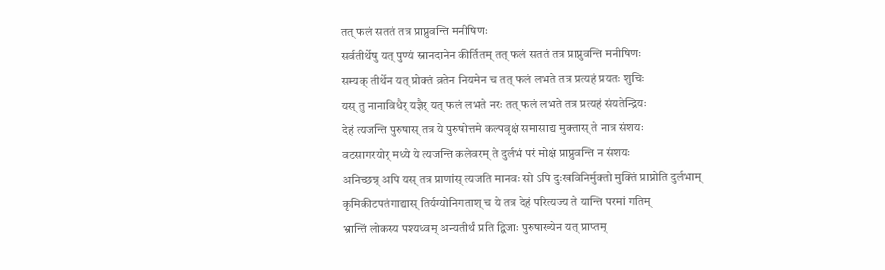तत् फलं सततं तत्र प्राप्नुवन्ति मनीषिणः
सर्वतीर्थेषु यत् पुण्यं स्नानदानेन कीर्तितम् तत् फलं सततं तत्र प्राप्नुवन्ति मनीषिणः
सम्यक् तीर्थेन यत् प्रोक्तं व्रतेन नियमेन च तत् फलं लभते तत्र प्रत्यहं प्रयतः शुचिः
यस् तु नानाविधैर् यज्ञैर् यत् फलं लभते नरः तत् फलं लभते तत्र प्रत्यहं संयतेन्द्रियः
देहं त्यजन्ति पुरुषास् तत्र ये पुरुषोत्तमे कल्पवृक्षं समासाद्य मुक्तास् ते नात्र संशयः
वटसागरयोर् मध्ये ये त्यजन्ति कलेवरम् ते दुर्लभं परं मोक्षं प्राप्नुवन्ति न संशयः
अनिच्छन्न् अपि यस् तत्र प्राणांस् त्यजति मानवः सो ऽपि दुःखविनिर्मुक्तो मुक्तिं प्राप्नोति दुर्लभाम्
कृमिकीटपतंगाद्यास् तिर्यग्योनिगताश् च ये तत्र देहं परित्यज्य ते यान्ति परमां गतिम्
भ्रान्तिं लोकस्य पश्यध्वम् अन्यतीर्थं प्रति द्विजाः पुरुषाख्येन यत् प्राप्तम्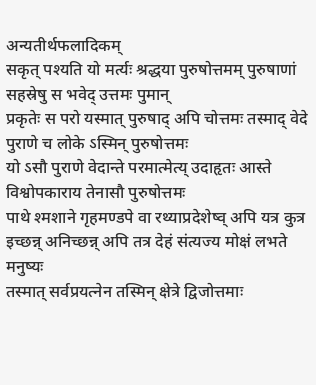अन्यतीर्थफलादिकम्
सकृत् पश्यति यो मर्त्यः श्रद्धया पुरुषोत्तमम् पुरुषाणां सहस्रेषु स भवेद् उत्तमः पुमान्
प्रकृतेः स परो यस्मात् पुरुषाद् अपि चोत्तमः तस्माद् वेदे पुराणे च लोके ऽस्मिन् पुरुषोत्तमः
यो ऽसौ पुराणे वेदान्ते परमात्मेत्य् उदाहृतः आस्ते विश्वोपकाराय तेनासौ पुरुषोत्तमः
पाथे श्मशाने गृहमण्डपे वा रथ्याप्रदेशेष्व् अपि यत्र कुत्र इच्छन्न् अनिच्छन्न् अपि तत्र देहं संत्यज्य मोक्षं लभते मनुष्यः
तस्मात् सर्वप्रयत्नेन तस्मिन् क्षेत्रे द्विजोत्तमाः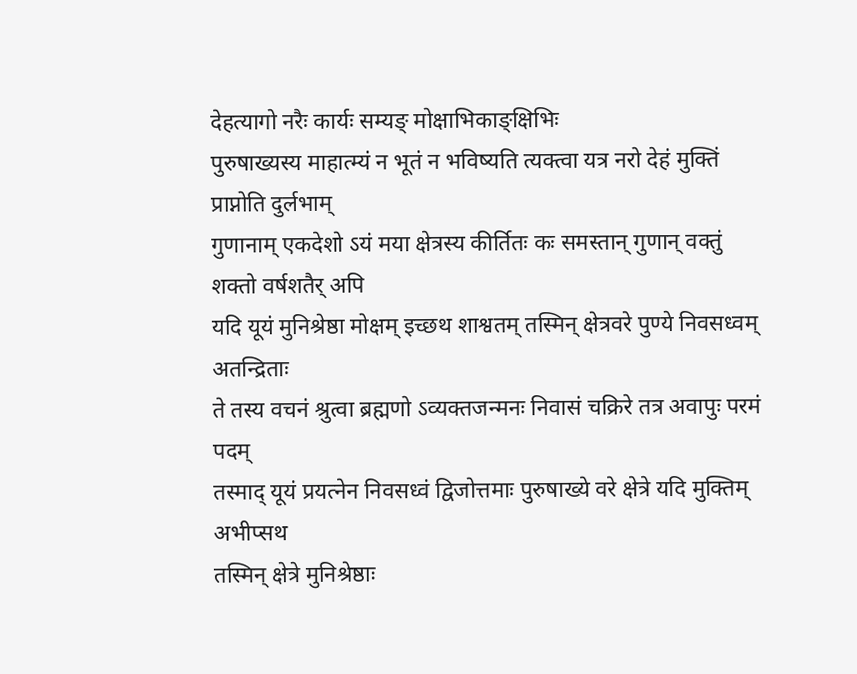देहत्यागो नरैः कार्यः सम्यङ् मोक्षाभिकाङ्क्षिभिः
पुरुषाख्यस्य माहात्म्यं न भूतं न भविष्यति त्यक्त्वा यत्र नरो देहं मुक्तिं प्राप्नोति दुर्लभाम्
गुणानाम् एकदेशो ऽयं मया क्षेत्रस्य कीर्तितः कः समस्तान् गुणान् वक्तुं शक्तो वर्षशतैर् अपि
यदि यूयं मुनिश्रेष्ठा मोक्षम् इच्छथ शाश्वतम् तस्मिन् क्षेत्रवरे पुण्ये निवसध्वम् अतन्द्रिताः
ते तस्य वचनं श्रुत्वा ब्रह्मणो ऽव्यक्तजन्मनः निवासं चक्रिरे तत्र अवापुः परमं पदम्
तस्माद् यूयं प्रयत्नेन निवसध्वं द्विजोत्तमाः पुरुषाख्ये वरे क्षेत्रे यदि मुक्तिम् अभीप्सथ
तस्मिन् क्षेत्रे मुनिश्रेष्ठाः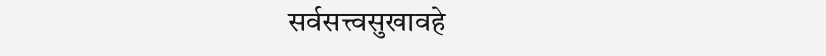सर्वसत्त्वसुखावहे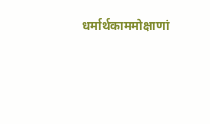धर्मार्थकाममोक्षाणां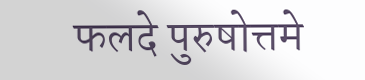फलदे पुरुषोत्तमे